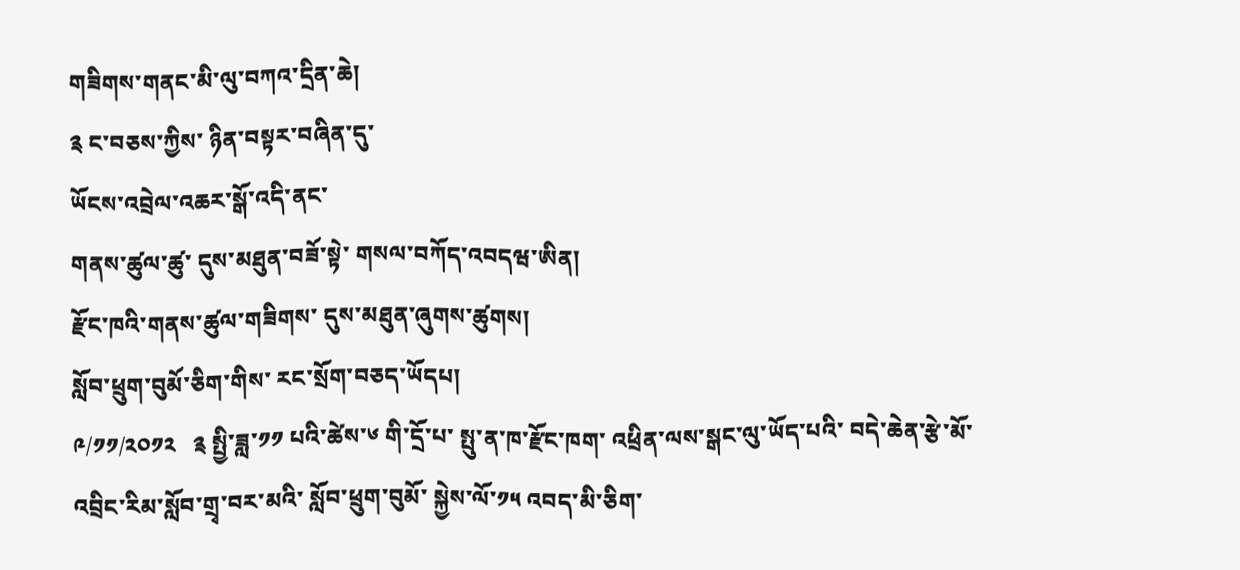གཟིགས་གནང་མི་ལུ་བཀའ་དྲིན་ཆེ།
༉ ང་བཅས་ཀྱིས་ ཉིན་བསྟར་བཞིན་དུ་
ཡོངས་འབྲེལ་འཆར་སྒོ་འདི་ནང་
གནས་ཚུལ་ཚུ་ དུས་མཐུན་བཟོ་སྟེ་ གསལ་བཀོད་འབདཝ་ཨིན།
རྫོང་ཁའི་གནས་ཚུལ་གཟིགས་ དུས་མཐུན་ཞུགས་ཚུགས།
སློབ་ཕྲུག་བུམོ་ཅིག་གིས་ རང་སྲོག་བཅད་ཡོདཔ།
༩/༡༡/༢༠༡༢   ༉ སྤྱི་ཟླ་༡༡ པའི་ཚེས་༦ གི་དྲོ་པ་ སྤུ་ན་ཁ་རྫོང་ཁག་ འཕྲིན་ལས་སྒང་ལུ་ཡོད་པའི་ བདེ་ཆེན་རྩེ་མོ་འབྲིང་རིམ་སློབ་གྲྭ་བར་མའི་ སློབ་ཕྲུག་བུམོ་ སྐྱེས་ལོ་༡༥ འབད་མི་ཅིག་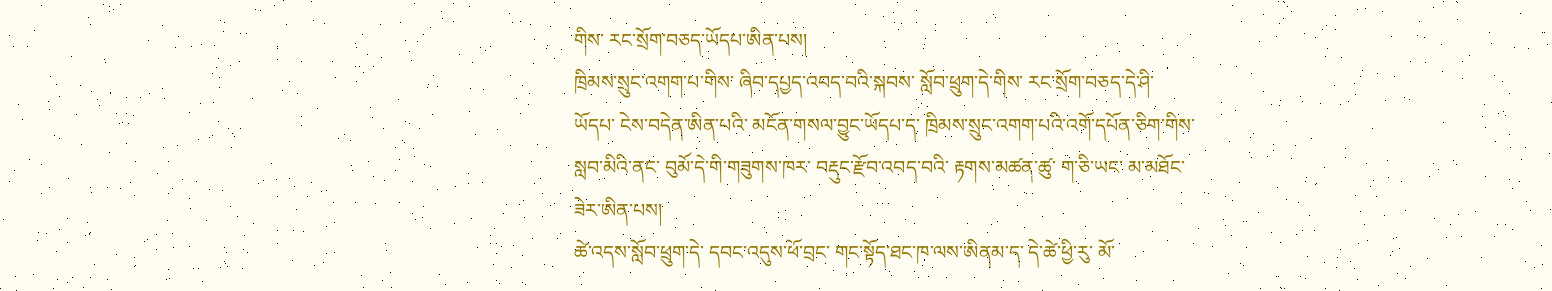གིས་ རང་སྲོག་བཅད་ཡོདཔ་ཨིན་པས།
ཁྲིམས་སྲུང་འགག་པ་གིས་ ཞིབ་དཔྱད་འབད་བའི་སྐབས་ སློབ་ཕྲུག་དེ་གིས་ རང་སྲོག་བཅད་དེ་ཤི་ཡོདཔ་ ངེས་བདེན་ཨིན་པའི་ མངོན་གསལ་བྱུང་ཡོདཔ་ད་ ཁྲིམས་སྲུང་འགག་པའི་འགོ་དཔོན་ཅིག་གིས་ སླབ་མིའི་ནང་ བུམོ་དེ་གི་གཟུགས་ཁར་ བརྡུང་རྫོབ་འབད་བའི་ རྟགས་མཚན་ཚུ་ ག་ཅི་ཡང་ མ་མཐོང་ཟེར་ཨིན་པས།
ཚེ་འདས་སློབ་ཕྲུག་དེ་ དབང་འདུས་ཕོ་བྲང་ གང་སྟོད་ཐང་ཁ་ལས་ཨིནམ་ད་ དེ་ཚེ་ཕྱི་རུ་ མོ་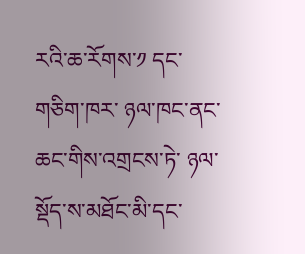རའི་ཆ་རོགས་༡ དང་གཅིག་ཁར་ ཉལ་ཁང་ནང་ ཆང་གིས་འགྲངས་ཏེ་ ཉལ་སྡོད་ས་མཐོང་མི་དང་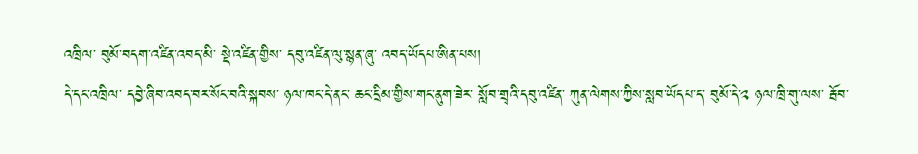འཁྲིལ་ བུམོ་བདག་འཛིན་འབད་མི་ སྡེ་འཛིན་གྱིས་ དབུ་འཛིན་ལུ་སྙན་ཞུ་ འབད་ཡོདཔ་ཨིན་པས།
དེ་དང་འཁྲིལ་ དབྱེ་ཞིབ་འབད་བར་སོང་བའི་སྐབས་ ཉལ་ཁང་དེ་ནང་ ཆང་དྲིམ་གྱིས་གང་ནུག་ཟེར་ སློབ་གྲྭའི་དབུ་འཛིན་ ཀུན་ལེགས་ཀྱིས་སླབ་ཡོདཔ་ད་ བུམོ་དེ་༢ ཉལ་ཁྲི་གུ་ལས་ རྦོབ་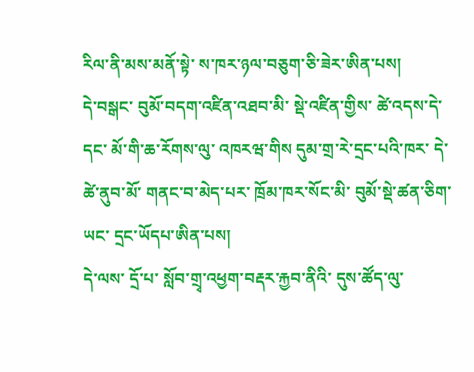རིལ་ནི་མས་མནོ་སྟེ་ ས་ཁར་ཉལ་བཅུག་ཅི་ཟེར་ཨིན་པས།
དེ་བསྒང་ བུམོ་བདག་འཛིན་འཐབ་མི་ སྡེ་འཛིན་གྱིས་ ཚེ་འདས་དེ་དང་ མོ་གི་ཆ་རོགས་ལུ་ འཁརཝ་གིས དུམ་གྲ་རེ་དྲང་པའི་ཁར་ དེ་ཚེ་ནུབ་མོ་ གནང་བ་མེད་པར་ ཁྲོམ་ཁར་སོང་མི་ བུམོ་སྡེ་ཚན་ཅིག་ཡང་ དྲང་ཡོདཔ་ཨིན་པས།
དེ་ལས་ དྲོ་པ་ སློབ་གྲྭ་འཕྱག་བརྡར་རྐྱབ་ནིའི་ དུས་ཚོད་ལུ་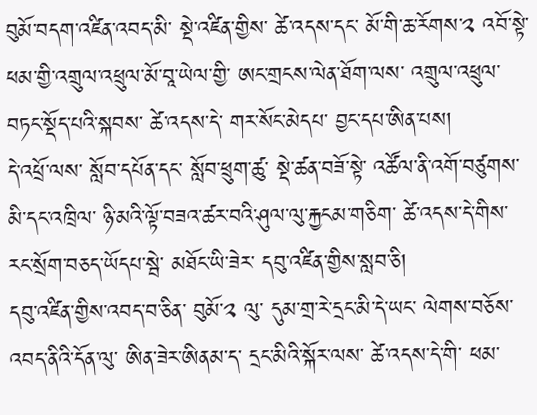བུམོ་བདག་འཛིན་འབད་མི་ སྡེ་འཛིན་གྱིས་ ཚེ་འདས་དང་ མོ་གི་ཆ་རོགས་༢ འབོ་སྟེ་ ཕམ་གྱི་འགྲུལ་འཕྲུལ་མོ་བཱ་ཡེལ་གྱི་ ཨང་གྲངས་ལེན་ཐོག་ལས་ འགྲུལ་འཕྲུལ་བཏང་སྡོད་པའི་སྐབས་ ཚེ་འདས་དེ་ གར་སོང་མེདཔ་ བྱང་དཔ་ཨིན་པས།
དེ་འཕྲོ་ལས་ སློབ་དཔོན་དང་ སློབ་ཕྲུག་ཚུ་ སྡེ་ཚན་བཟོ་སྟེ་ འཚོལ་ནི་འགོ་བཙུགས་མི་དང་འཁྲིལ་ ཉི་མའི་ལྟོ་བཟའ་ཚར་བའི་ཤུལ་ལུ་རྐྱངམ་གཅིག་ ཚེ་འདས་དེ་གིས་ རང་སྲོག་བཅད་ཡོདཔ་སྦེ་ མཐོང་ཡི་ཟེར་ དབུ་འཛིན་གྱིས་སླབ་ཅི།
དབུ་འཛིན་གྱིས་འབད་བ་ཅིན་ བུམོ་༢ ལུ་ དུམ་གྲ་རེ་དྲང་མི་དེ་ཡང་ ལེགས་བཅོས་འབད་ནིའི་དོན་ལུ་ ཨིན་ཟེར་ཨིནམ་ད་ དྲང་མིའི་སྐོར་ལས་ ཚེ་འདས་དེ་གི་ ཕམ་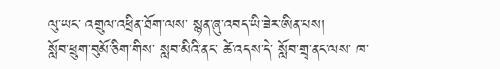ལུ་ཡང་ འགྲུལ་འཕྲིན་ཐོག་ལས་ སྙན་ཞུ་འབད་ཡི་ཟེར་ཨིན་པས།
སློབ་ཕྲུག་བུམོ་ཅིག་གིས་ སླབ་མིའི་ནང་ ཚེ་འདས་དེ་ སློབ་གྲྭ་ནང་ལས་ ཁ་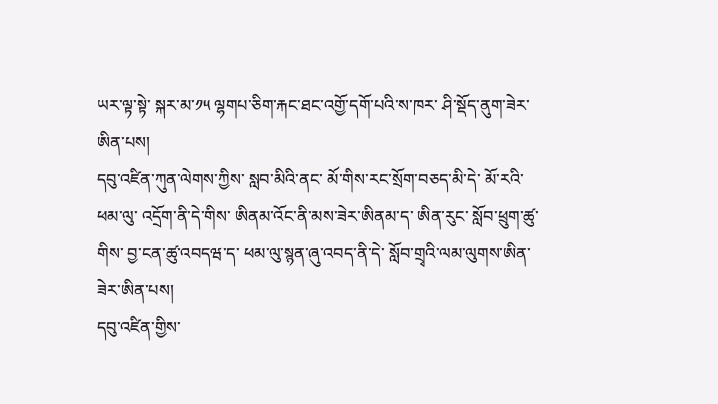ཡར་ལྟ་སྟེ་ སྐར་མ་༡༥ ལྷགཔ་ཅིག་རྐང་ཐང་འགྱོ་དགོ་པའི་ས་ཁར་ ཤི་སྡོད་ནུག་ཟེར་ཨིན་པས།
དབུ་འཛིན་ཀུན་ལེགས་ཀྱིས་ སླབ་མིའི་ནང་ མོ་གིས་རང་སྲོག་བཅད་མི་དེ་ མོ་རའི་ཕམ་ལུ་ འདྲོག་ནི་དེ་གིས་ ཨིནམ་འོང་ནི་མས་ཟེར་ཨིནམ་ད་ ཨིན་རུང་ སློབ་ཕྲུག་ཚུ་གིས་ བྱ་ངན་ཚུ་འབདཝ་ད་ ཕམ་ལུ་སྙན་ཞུ་འབད་ནི་དེ་ སློབ་གྲྭའི་ལམ་ལུགས་ཨིན་ཟེར་ཨིན་པས།
དབུ་འཛིན་གྱིས་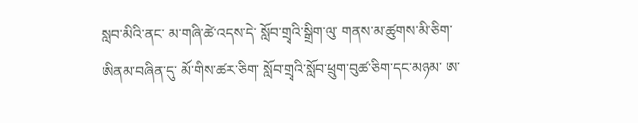སླབ་མིའི་ནང་ མ་གཞི་ཚེ་འདས་དེ་ སློབ་གྲྭའི་སྒྲིག་ལུ་ གནས་མ་ཚུགས་མི་ཅིག་ཨིནམ་བཞིན་དུ་ མོ་གིས་ཚར་ཅིག་ སློབ་གྲྭའི་སློབ་ཕྲུག་བུཚ་ཅིག་དང་མཉམ་ ཨ་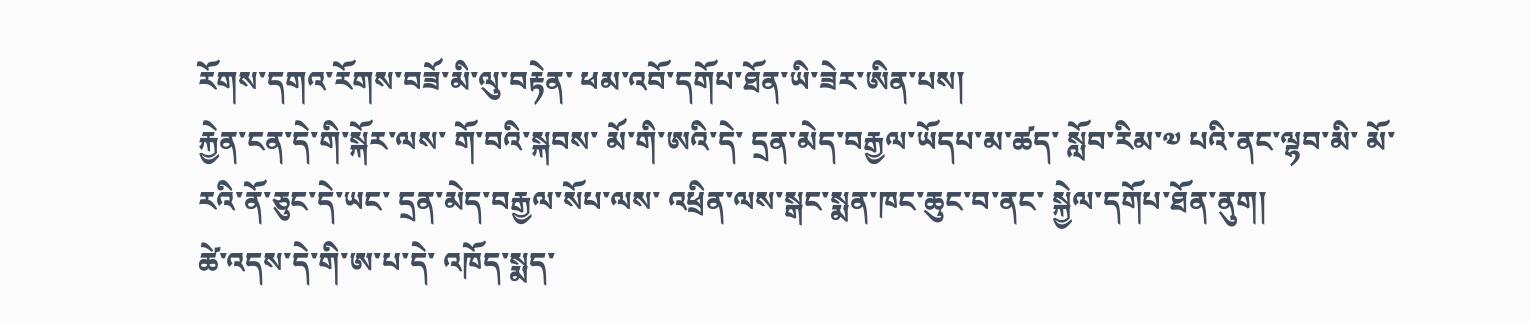རོགས་དགའ་རོགས་བཟོ་མི་ལུ་བརྟེན་ ཕམ་འབོ་དགོཔ་ཐོན་ཡི་ཟེར་ཨིན་པས།
རྐྱེན་ངན་དེ་གི་སྐོར་ལས་ གོ་བའི་སྐབས་ མོ་གི་ཨའི་དེ་ དྲན་མེད་བརྒྱལ་ཡོདཔ་མ་ཚད་ སློབ་རིམ་༧ པའི་ནང་ལྷབ་མི་ མོ་རའི་ནོ་ཅུང་དེ་ཡང་ དྲན་མེད་བརྒྱལ་སོཔ་ལས་ འཕྲིན་ལས་སྒང་སྨན་ཁང་ཆུང་བ་ནང་ སྐྱེལ་དགོཔ་ཐོན་ནུག།
ཚེ་འདས་དེ་གི་ཨ་པ་དེ་ འཁོད་སྨད་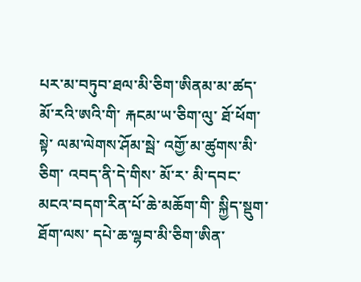པར་མ་བཏུབ་ཐལ་མི་ཅིག་ཨིནམ་མ་ཚད་ མོ་རའི་ཨའི་གི་ རྐངམ་ཡ་ཅིག་ལུ་ ཐོ་ཕོག་སྟེ་ ལམ་ལེགས་ཤོམ་སྦེ་ འགྱོ་མ་ཚུགས་མི་ཅིག་ འབད་ནི་དེ་གིས་ མོ་ར་ མི་དབང་མངའ་བདག་རིན་པོ་ཆེ་མཆོག་གི་ སྐྱིད་སྡུག་ཐོག་ལས་ དཔེ་ཆ་ལྷབ་མི་ཅིག་ཨིན་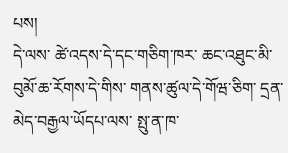པས།
དེ་ལས་ ཚེ་འདས་དེ་དང་གཅིག་ཁར་ ཆང་འཐུང་མི་ བུམོ་ཆ་རོགས་དེ་གིས་ གནས་ཚུལ་དེ་གོཝ་ཅིག་ དྲན་མེད་བརྒྱལ་ཡོདཔ་ལས་ སྤུ་ན་ཁ་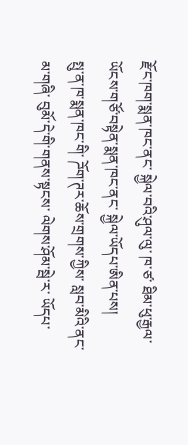རྫོང་ཁག་སྨན་ཁང་ནང་ སྐྱེལ་བའི་ཤུལ་ལུ་ ཁ་ཙ་ ཐིམ་ཕུ་རྒྱལ་ཡོངས་གཙོ་བསྟེན་སྨན་ཁང་ནང་ སྐྱེལ་ཡོདཔ་ཨིན་པས།
སྤུ་ན་ཁ་སྨན་ཁང་གི་ ཌོག་ཊར་ཆོས་གྲགས་ཀྱིས་ སླབ་མིའི་ནང་ མ་གཞི་ བུམོ་དེ་གི་གནས་སྟངས་ ལེགས་ཤོམ་སྦེ་ར་ ཡོདཔ་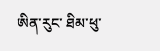ཨིན་རུང་ ཐིམ་ཕུ་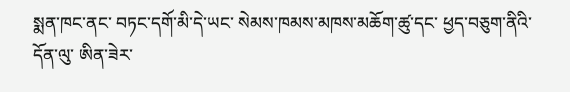སྨན་ཁང་ནང་ བཏང་དགོ་མི་དེ་ཡང་ སེམས་ཁམས་མཁས་མཆོག་ཚུ་དང་ ཕྱད་བཅུག་ནིའི་དོན་ལུ་ ཨིན་ཟེར་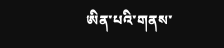ཨིན་པའི་གནས་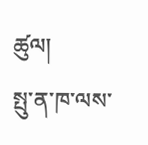ཚུལ།
སྤུ་ན་ཁ་ལས་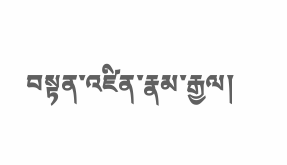བསྟན་འཛིན་རྣམ་རྒྱལ།